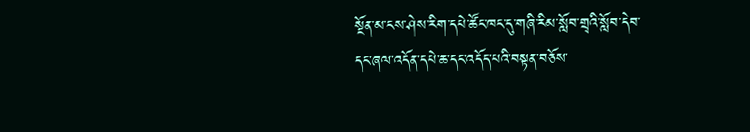སྔོན་མ་ངས་ཤེས་རིག་དཔེ་ཚོང་ཁང་དུ་གཞི་རིམ་སློབ་གྲྭའི་སློབ་དེབ་དང་ཞལ་འདོན་དཔེ་ཆ་དང་འདོད་པའི་བསྟན་བཅོས་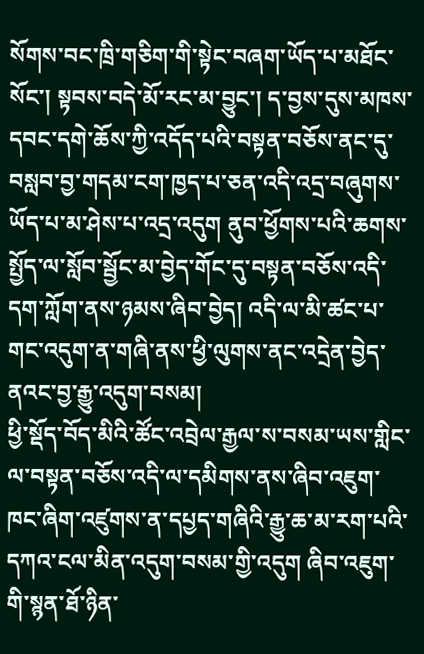སོགས་བང་ཁྲི་གཅིག་གི་སྟེང་བཞག་ཡོད་པ་མཐོང་སོང་། སྟབས་བདེ་མོ་རང་མ་བྱུང་། ད་བྱས་དུས་མཁས་དབང་དགེ་ཆོས་ཀྱི་འདོད་པའི་བསྟན་བཅོས་ནང་དུ་བསླབ་བྱ་གདམ་ངག་ཁྱད་པ་ཅན་འདི་འདྲ་བཞུགས་ཡོད་པ་མ་ཤེས་པ་འདྲ་འདུག ནུབ་ཕྱོགས་པའི་ཆགས་སྤྱོད་ལ་སློབ་སྦྱོང་མ་བྱེད་གོང་དུ་བསྟན་བཅོས་འདི་དག་ཀློག་ནས་ཉམས་ཞིབ་བྱེད། འདི་ལ་མི་ཚང་པ་གང་འདུག་ན་གཞི་ནས་ཕྱི་ལུགས་ནང་འདྲེན་བྱེད་ནའང་བྱ་རྒྱུ་འདུག་བསམ།
ཕྱི་སྡོད་བོད་མིའི་ཚོང་འབྲེལ་རྒྱལ་ས་བསམ་ཡས་གླིང་ལ་བསྟན་བཅོས་འདི་ལ་དམིགས་ནས་ཞིབ་འཇུག་ཁང་ཞིག་འཛུགས་ན་དཔྱད་གཞིའི་རྒྱུ་ཆ་མ་རག་པའི་དཀའ་ངལ་མིན་འདུག་བསམ་གྱི་འདུག ཞིབ་འཇུག་གི་སྙན་ཐོ་ཉིན་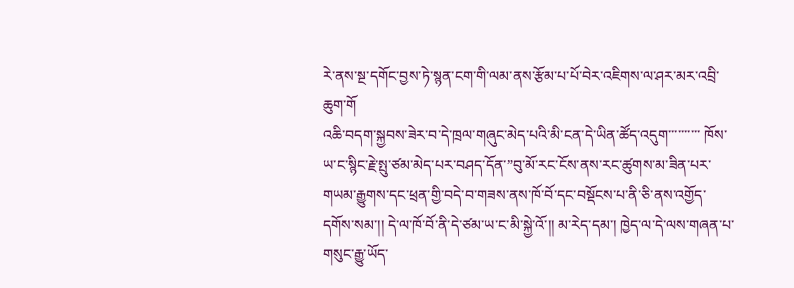རེ་ནས་སྔ་དགོང་བྱས་ཏེ་སྙན་ངག་གི་ལམ་ནས་རྩོམ་པ་པོ་བེར་འཇིགས་ལ་ཤར་མར་འབྲི་ཆུག་གོ
འཆི་བདག་སྐྱབས་ཟེར་བ་དེ་ཁྲལ་གཞུང་མེད་པའི་མི་ངན་དེ་ཡིན་ཚོད་འདུག་་་་་་་་་་ ཁོས་ཡ་ང་སྙིང་རྗེ་སྤུ་ཙམ་མེད་པར་བཤད་དོན་”བུ་མོ་རང་ངོས་ནས་རང་ཚུགས་མ་ཟིན་པར་གཡམ་རྒྱུགས་དང་ཕྲན་གྱི་བདེ་བ་གཟས་ནས་ཁོ་བོ་དང་བསྡོངས་པ་ནི་ཅི་ནས་འགྱོད་དགོས་སམ་།། དེ་ལ་ཁོ་བོ་ནི་དེ་ཙམ་ཡ་ང་མི་སྐྱེ་འོ་།། མ་རེད་དམ་། ཁྱེད་ལ་དེ་ལས་གཞན་པ་གསུང་རྒྱུ་ཡོད་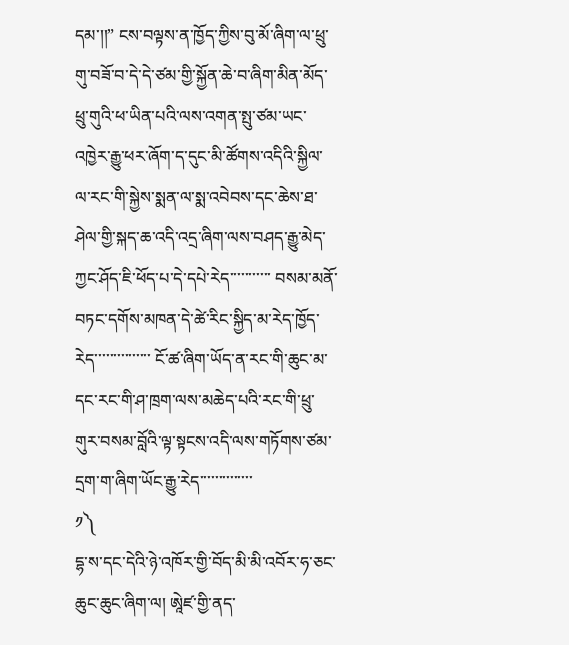དམ་།།” ངས་བལྟས་ན་ཁྱོད་ཀྱིས་བུ་མོ་ཞིག་ལ་ཕྲུ་གུ་བཟོ་བ་དེ་དེ་ཙམ་གྱི་སྐྱོན་ཆེ་བ་ཞིག་མིན་མོད་ཕྲུ་གུའི་ཕ་ཡིན་པའི་ལས་འགན་སྤུ་ཙམ་ཡང་འཁྱེར་རྒྱུ་ཕར་ཞོག་ད་དུང་མི་ཚོགས་འདིའི་སྐྱིལ་ལ་རང་གི་སྐྱེས་སྨན་ལ་སྨ་འབེབས་དང་ཆེས་ཐ་ཤེལ་གྱི་སྐད་ཆ་འདི་འདྲ་ཞིག་ལས་བཤད་རྒྱུ་མེད་ཀྱང་ཤོད་ཇི་ཕོད་པ་དེ་དཔེ་རེད་་་་་་་་་་་ བསམ་མནོ་བཏང་དགོས་མཁན་དེ་ཚེ་རིང་སྐྱིད་མ་རེད་ཁྱོད་རེད་་་་་་་་་་་་་་་ ངོ་ཚ་ཞིག་ཡོད་ན་རང་གི་ཆུང་མ་དང་རང་གི་ཤ་ཁྲག་ལས་མཆེད་པའི་རང་གི་ཕྲུ་གུར་བསམ་བློའི་ལྟ་སྟངས་འདི་ལས་གཏོགས་ཙམ་དྲག་ག་ཞིག་ཡོང་རྒྱུ་རེད་་་་་་་་་་་་་་
༡༽
དྷ་ས་དང་དེའི་ཉེ་འཁོར་གྱི་བོད་མི་མི་འབོར་ཧ་ཅང་ཆུང་ཆུང་ཞིག་ལ། ཨཱེཛ་གྱི་ནད་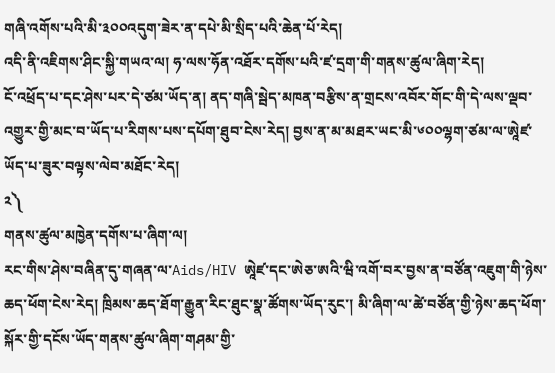གཞི་འགོས་པའི་མི་༣༠༠འདུག་ཟེར་ན་དཔེ་མི་སྲིད་པའི་ཆེན་པོ་རེད།
འདི་ནི་འཇིགས་ཤིང་སྐྱི་གཡའ་ལ། ཧ་ལས་ཧོན་འཐོར་དགོས་པའི་ཛ་དྲག་གི་གནས་ཚུལ་ཞིག་རེད།
ངོ་འཕྲོད་པ་དང་ཤེས་པར་དེ་ཙམ་ཡོད་ན། ནད་གཞི་སྦེད་མཁན་བརྩིས་ན་གྲངས་འབོར་གོང་གི་དེ་ལས་ལྡབ་འགྱུར་གྱི་མང་བ་ཡོད་པ་རིགས་པས་དཔོག་ཐུབ་ངེས་རེད། བྱས་ན་མ་མཐར་ཡང་མི་༦༠༠ལྷག་ཙམ་ལ་ཨཱེཛ་ཡོད་པ་ཟུར་བལྟས་ལེབ་མཐོང་རེད།
༢༽
གནས་ཚུལ་མཁྱེན་དགོས་པ་ཞིག་ལ།
རང་གིས་ཤེས་བཞིན་དུ་གཞན་ལ་Aids/HIV ཨཱེཛ་དང་ཨེཅ་ཨའི་ཝི་འགོ་བར་བྱས་ན་བཙོན་འཇུག་གི་ཉེས་ཆད་ཕོག་ངེས་རེད། ཁྲིམས་ཆད་ཐོག་རྒྱུན་རིང་ཐུང་སྣ་ཚོགས་ཡོད་རུང་། མི་ཞིག་ལ་ཚེ་བཙོན་གྱི་ཉེས་ཆད་ཕོག་སྐོར་གྱི་དངོས་ཡོད་གནས་ཚུལ་ཞིག་གཤམ་གྱི་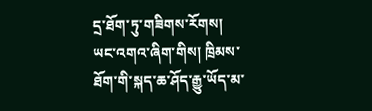དྲ་ཐོག་ཏུ་གཟིགས་རོགས།
ཡང་འགའ་ཞིག་གིས། ཁྲིམས་ཐོག་གི་སྐད་ཆ་ཤོད་རྒྱུ་ཡོད་མ་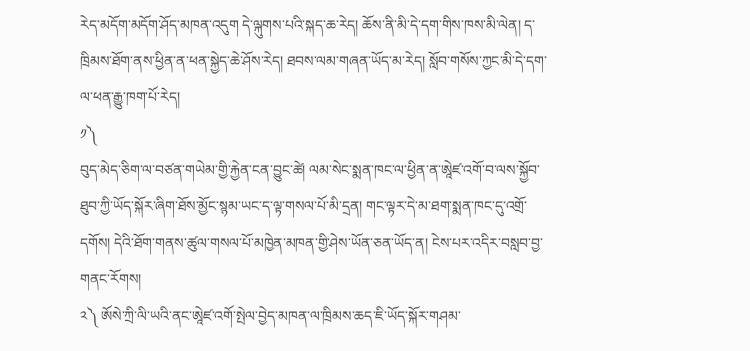རེད་མདོག་མདོག་ཤོད་མཁན་འདུག དེ་ལྐུགས་པའི་སྐད་ཆ་རེད། ཆོས་ནི་མི་དེ་དག་གིས་ཁས་མི་ལེན། ད་ཁྲིམས་ཐོག་ནས་ཕྱིན་ན་ཕན་སྐྱེད་ཆེ་ཤོས་རེད། ཐབས་ལམ་གཞན་ཡོད་མ་རེད། སློབ་གསོས་ཀྱང་མི་དེ་དག་ལ་ཕན་རྒྱུ་ཁག་པོ་རེད།
༡༽
བུད་མེད་ཅིག་ལ་བཙན་གཡེམ་གྱི་རྐྱེན་ངན་བྱུང་ཚེ། ལམ་སེང་སྨན་ཁང་ལ་ཕྱིན་ན་ཨཱེཛ་འགོ་བ་ལས་སྐྱོབ་ཐུབ་ཀྱི་ཡོད་སྐོར་ཞིག་ཐོས་མྱོང་སྙམ་ཡང་ད་ལྟ་གསལ་པོ་མི་དྲན། གང་ལྟར་དེ་མ་ཐག་སྨན་ཁང་དུ་འགྲོ་དགོས། དེའི་ཐོག་གནས་ཚུལ་གསལ་པོ་མཁྱེན་མཁན་གྱི་ཤེས་ཡོན་ཅན་ཡོད་ན། ངེས་པར་འདིར་བསླབ་བྱ་གནང་རོགས།
༢༽ ཨོསེ་ཀྲི་ལི་ཡའི་ནང་ཨཱེཛ་འགོ་སྤེལ་བྱེད་མཁན་ལ་ཁྲིམས་ཆད་ཇི་ཡོད་སྐོར་གཤམ་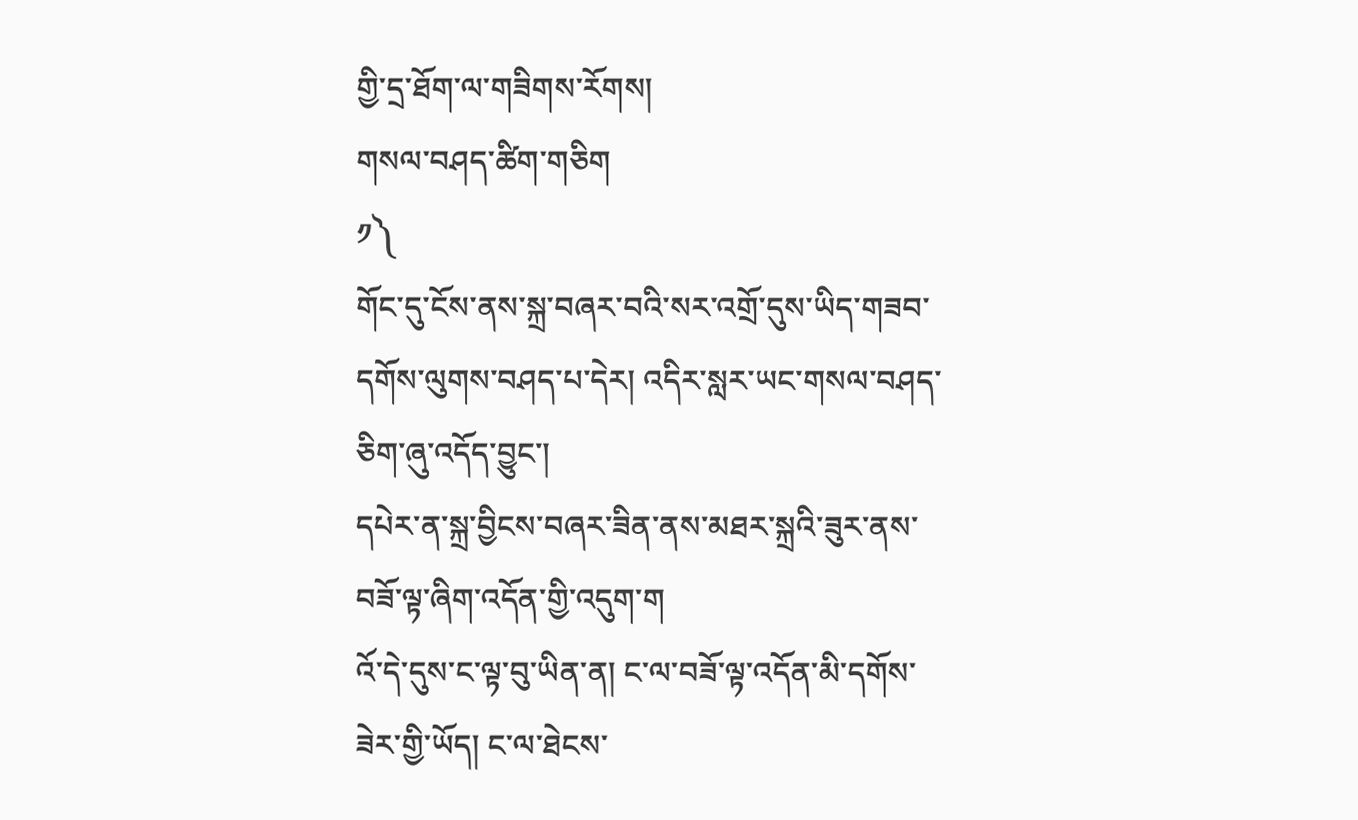གྱི་དྲ་ཐོག་ལ་གཟིགས་རོགས།
གསལ་བཤད་ཚིག་གཅིག
༡༽
གོང་དུ་ངོས་ནས་སྐྲ་བཞར་བའི་སར་འགྲོ་དུས་ཡིད་གཟབ་དགོས་ལུགས་བཤད་པ་དེར། འདིར་སླར་ཡང་གསལ་བཤད་ཅིག་ཞུ་འདོད་བྱུང་།
དཔེར་ན་སྐྲ་བྱིངས་བཞར་ཟིན་ནས་མཐར་སྐྲའི་ཟུར་ནས་བཟོ་ལྟ་ཞིག་འདོན་གྱི་འདུག་ག
འོ་དེ་དུས་ང་ལྟ་བུ་ཡིན་ན། ང་ལ་བཟོ་ལྟ་འདོན་མི་དགོས་ཟེར་གྱི་ཡོད། ང་ལ་ཐེངས་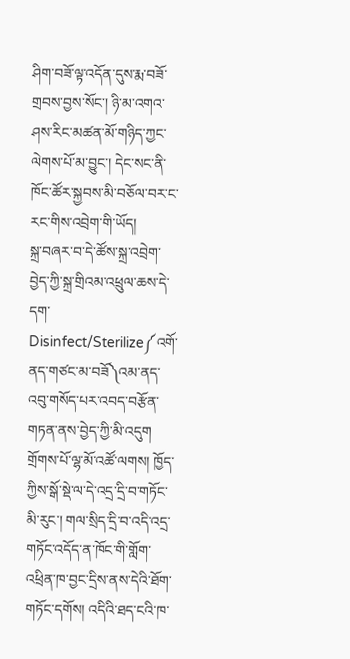ཤིག་བཟོ་ལྟ་འདོན་དུས་རྨ་བཟོ་གྲབས་བྱས་སོང་། ཉི་མ་འགའ་ཤས་རིང་མཚན་མོ་གཉིད་ཀྱང་ལེགས་པོ་མ་བྱུང་། དེང་སང་ནི་ཁོང་ཚོར་སྐྱབས་མི་བཅོལ་བར་ང་རང་གིས་འབྲེག་གི་ཡོད།
སྐྲ་བཞར་བ་དེ་ཚོས་སྐྲ་འབྲེག་བྱེད་ཀྱི་སྐྲ་གྲིའམ་འཕྲུལ་ཆས་དེ་དག་Disinfect/Sterilize༼འགོ་ནད་གཙང་མ་བཟོ༽འམ་ནད་འབུ་གསོད་པར་འབད་བརྩོན་གཏན་ནས་བྱེད་ཀྱི་མི་འདུག
གྲོགས་པོ་ལྷ་མོ་འཚོ་ལགས། ཁྱོད་ཀྱིས་སྒོ་སྡེ་ལ་དེ་འདྲ་དྲི་བ་གཏོང་མི་རུང་། གལ་སྲིད་དྲི་བ་འདི་འདྲ་གཏོང་འདོད་ན་ཁོང་གི་གློག་འཕྲིན་ཁ་བྱང་དྲིས་ནས་དེའི་ཐོག་གཏོང་དགོས། འདིའི་ཐད་ངའི་ཁ་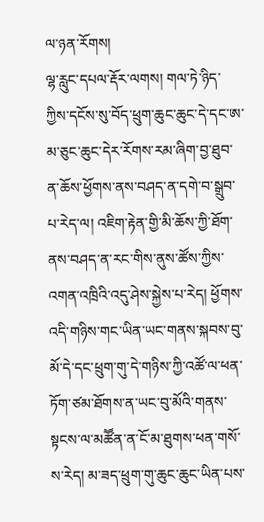ལ་ཉན་རོགས།
ལྷ་རླུང་དཔལ་རྡོར་ལགས། གལ་ཏེ་ཉིད་ཀྱིས་དངོས་སུ་བོད་ཕྲུག་ཆུང་ཆུང་དེ་དང་ཨ་མ་ཅུང་ཆུང་དེར་རོགས་རམ་ཞིག་བྱ་ཐུབ་ན་ཆོས་ཕྱོགས་ནས་བཤད་ན་དགེ་བ་སྒྲུབ་པ་རེད་ལ། འཇིག་རྟེན་གྱི་མི་ཆོས་ཀྱི་ཐོག་ནས་བཤད་ན་རང་གིས་ནུས་ཚོས་ཀྱིས་འགན་འཁྲིའི་འདུ་ཤེས་སྐྱེས་པ་རེད། ཕྱོགས་འདི་གཉིས་གང་ཡིན་ཡང་གནས་སྐབས་བུ་མོ་དེ་དང་ཕྲུག་གུ་དེ་གཉིས་ཀྱི་འཚོ་ལ་ཕན་ཏོག་ཙམ་ཐོགས་ན་ཡང་བུ་མོའི་གནས་སྟངས་ལ་མཚཽན་ན་ངོ་མ་ཐུགས་ཕན་གསོ་ས་རེད། མ་ཟད་ཕྲུག་གུ་ཆུང་ཆུང་ཡིན་པས་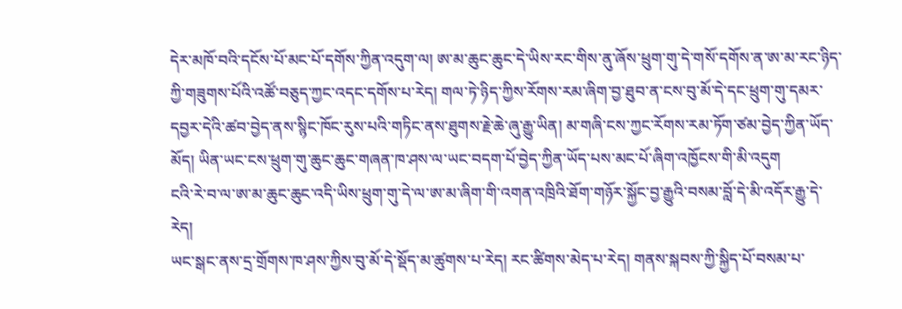དེར་མཁོ་བའི་དངོས་པོ་མང་པོ་དགོས་ཀྱིན་འདུག་ལ། ཨ་མ་ཆུང་ཆུང་དེ་ཡིས་རང་གིས་ནུ་ཞོས་ཕྲུག་གུ་དེ་གསོ་དགོས་ན་ཨ་མ་རང་ཉིད་ཀྱི་གཟུགས་པོའི་འཚོ་བཅུད་ཀྱང་འདང་དགོས་པ་རེད། གལ་ཏེ་ཉིད་ཀྱིས་རོགས་རམ་ཞིག་བྱ་ཐུབ་ན་ངས་བུ་མོ་དེ་དང་ཕྲུག་གུ་དམར་དབྱར་དེའི་ཚབ་བྱེད་ནས་སྙིང་ཁོང་རུས་པའི་གཏིང་ནས་ཐུགས་རྗེ་ཆེ་ཞུ་རྒྱུ་ཡིན། མ་གཞི་ངས་ཀྱང་རོགས་རམ་ཏོག་ཙམ་བྱེད་ཀྱིན་ཡོད་མོད། ཡིན་ཡང་ངས་ཕྲུག་གུ་ཆུང་ཆུང་གཞན་ཁ་ཤས་ལ་ཡང་བདག་པོ་བྱེད་ཀྱིན་ཡོད་པས་མང་པོ་ཞིག་འཁྱོངས་གི་མི་འདུག
ངའི་རེ་བ་ལ་ཨ་མ་ཆུང་ཆུང་འདི་ཡིས་ཕྲུག་གུ་དེ་ལ་ཨ་མ་ཞིག་གི་འགན་འཁྲིའི་ཐོག་གཉོར་སྐྱོང་བྱ་རྒྱུའི་བསམ་བློ་དེ་མི་འདོར་རྒྱུ་དེ་རེད།
ཡང་སྒང་ནས་དྲ་གྲོགས་ཁ་ཤས་ཀྱིས་བུ་མོ་དེ་སྡོད་མ་ཚུགས་པ་རེད། རང་ཚིགས་མེད་པ་རེད། གནས་སྐབས་ཀྱི་སྐྱིད་པོ་བསམ་པ་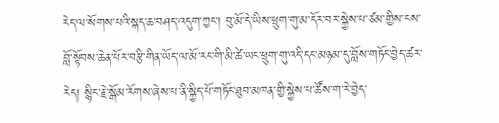རེད་ལ་སོགས་པའི་སྐད་ཆ་བཤད་འདུག་ཀྱང་། བུ་མོ་དེ་ཡིས་ཕྲུག་གུ་མ་དོར་བར་སྐྱེས་པ་ཙམ་གྱིས་ངས་བློ་སྟོབས་ཆེན་པོར་བརྩི་གིན་ཡོད་ལ་མོ་རང་གི་མི་ཚེ་ཡང་ཕྲུག་གུ་འདི་དང་མཉམ་དུ་བློས་གཏོང་བྱེད་ཚར་རེད། སྙིང་རྗེ་སྒོམ་རོགས་ཞེས་པ་ནི་སྐྱིད་པོ་གཏོང་ཐུབ་མཁན་གྱི་སྐྱེས་པ་ཚོས་ག་རེ་བྱེད་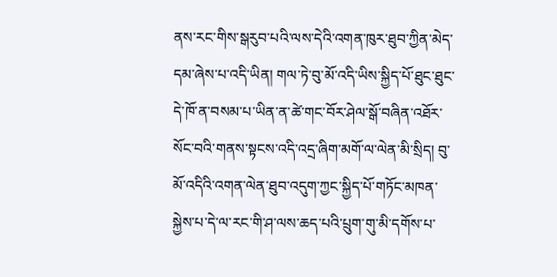ནས་རང་གིས་སྒརུབ་པའི་ལས་དེའི་འགན་ཁུར་ཐུབ་ཀྱིན་མེད་དམ་ཞེས་པ་འདི་ཡིན། གལ་ཏེ་བུ་མོ་འདི་ཡིས་སྐྱིད་པོ་ཐུང་ཐུང་དེ་ཁོ་ན་བསམ་པ་ཡིན་ན་ཚེ་གང་བོར་ཤེལ་སྒོ་བཞིན་འཐོར་སོང་བའི་གནས་སྟངས་འདི་འདྲ་ཞིག་མགོ་ལ་ལེན་མི་སྲིད། བུ་མོ་འདིའི་འགན་ལེན་ཐུབ་འདུག་ཀྱང་སྐྱིད་པོ་གཏོང་མཁན་སྐྱེས་པ་དེ་ལ་རང་གི་ཤ་ལས་ཆད་པའི་པྲུག་གུ་མི་དགོས་པ་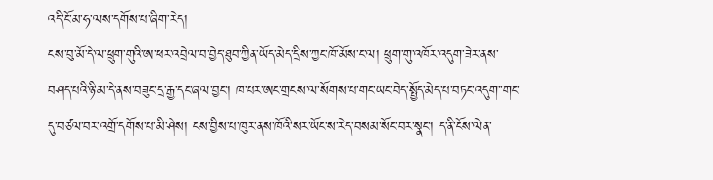འདི་ངོ་མ་ཧ་ལས་དགོས་པ་ཞིག་རེད།
ངས་བུ་མོ་དེ་ལ་ཕྲུག་གུའི་ཨ་ཕར་འབྲེལ་བ་བྱེད་ཐུབ་ཀྱིན་ཡོད་མེད་དྲིས་ཀྱང་ཁོ་མོས་ང་ལ། ཕྲུག་གུ་འཁོར་འདུག་ཟེར་ནས་བཤད་པའི་ཉི་མ་དེ་ནས་བཟུང་དྲ་རྒྱ་དང་ཞལ་བྱང་། ཁ་པར་ཨང་གྲངས་ལ་སོགས་པ་གང་ཡང་བེད་སྤྱོད་མེད་པ་བཏང་འདུག་་གང་དུ་བཙལ་བར་འགྲོ་དགོས་པ་མི་ཤེས། ངས་བྱིས་པ་ཁུར་ནས་ཁོའི་སར་ཡོང་ས་རེད་བསམ་སོང་བར་སྣང་། ད་ནི་ངོས་ལེན་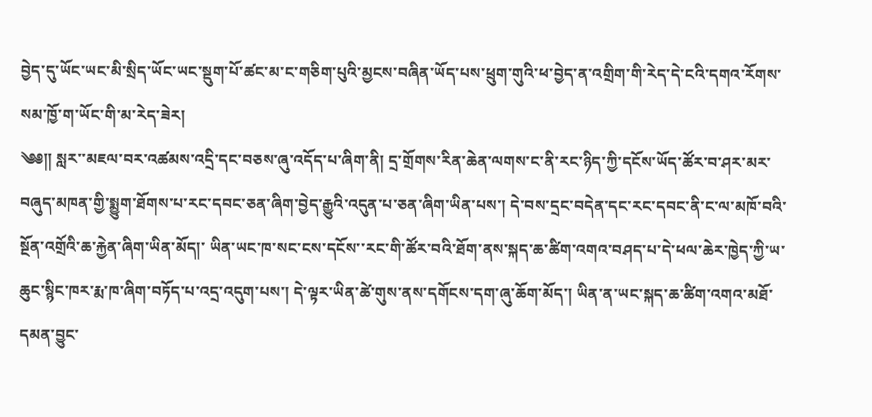བྱེད་དུ་ཡོང་ཡང་མི་སྲིད་ཡོང་ཡང་སྡུག་པོ་ཚང་མ་ང་གཅིག་པུའི་མྱངས་བཞིན་ཡོད་པས་ཕྲུག་གུའི་ཕ་བྱེད་ན་འགྲིག་གི་རེད་དེ་ངའི་དགའ་རོགས་སམ་ཁྱོ་ག་ཡོང་གི་མ་རེད་ཟེར།
༄༅།། སླར་་མཇལ་བར་འཚམས་འདྲི་དང་བཅས་ཞུ་འདོད་པ་ཞིག་ནི། དྲ་གྲོགས་རིན་ཆེན་ལགས་ང་ནི་རང་ཉིད་ཀྱི་དངོས་ཡོད་ཚོར་བ་ཤར་མར་བཞུད་མཁན་གྱི་སྨྱུག་ཐོགས་པ་རང་དབང་ཅན་ཞིག་བྱེད་རྒྱུའི་འདུན་པ་ཅན་ཞིག་ཡིན་པས་། དེ་བས་དྲང་བདེན་དང་རང་དབང་ནི་ང་ལ་མཁོ་བའི་སྔོན་འགྲོའི་ཆ་རྐྱེན་ཞིག་ཡིན་མོད།་ ཡིན་ཡང་ཁ་སང་ངས་དངོས་་རང་གི་ཚོར་བའི་ཐོག་ནས་སྐད་ཆ་ཚིག་འགའ་བཤད་པ་དེ་ཕལ་ཆེར་ཁྱེད་ཀྱི་ཡ་ཆུང་སྙིང་ཁར་རྨ་ཁ་ཞིག་བཏོད་པ་འདྲ་འདུག་པས་། དེ་ལྟར་ཡིན་ཚེ་གུས་ནས་དགོངས་དག་ཞུ་ཆོག་མོད་། ཡིན་ན་ཡང་སྐད་ཆ་ཚིག་འགའ་མཐོ་དམན་བྱུང་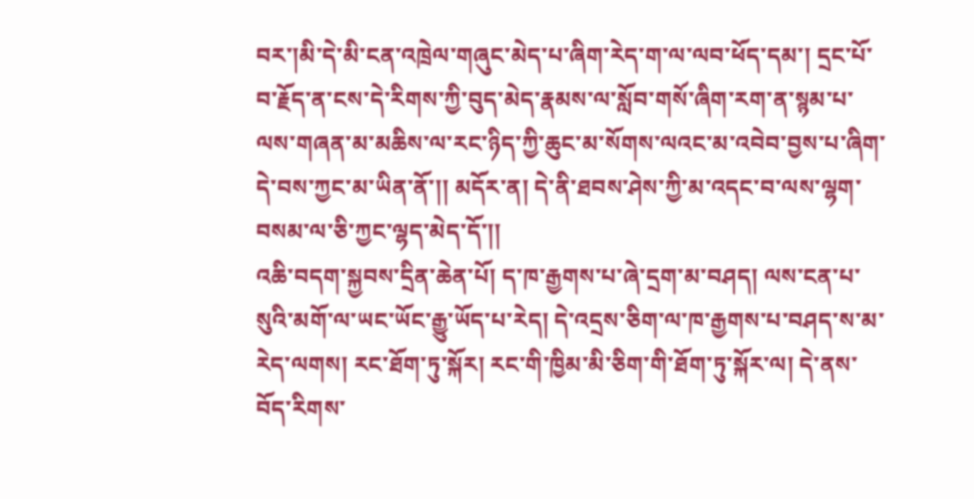བར་།མི་དེ་མི་ངན་འཁྲེལ་གཞུང་མེད་པ་ཞིག་རེད་ག་ལ་ལབ་ཕོད་དམ་། དྲང་པོ་བ་རྗོད་ན་ངས་དེ་རིགས་ཀྱི་བུད་མེད་རྣམས་ལ་སློབ་གསོ་ཞིག་རག་ན་སྙམ་པ་ལས་གཞན་མ་མཆིས་ལ་རང་ཉིད་ཀྱི་ཆུང་མ་སོགས་ལའང་མ་འབེབ་བྱས་པ་ཞིག་དེ་བས་ཀྱང་མ་ཡིན་ནོ་།། མདོར་ན། དེ་ནི་ཐབས་ཤེས་ཀྱི་མ་འདང་བ་ལས་ལྷག་བསམ་ལ་ཅི་ཀྱང་ལྷད་མེད་དོ་།།
འཆི་བདག་སྐྱབས་དྲིན་ཆེན་པོ། ད་ཁ་རྒྱགས་པ་ཞེ་དྲག་མ་བཤད། ལས་ངན་པ་སུའི་མགོ་ལ་ཡང་ཡོང་རྒྱུ་ཡོད་པ་རེད། དེ་འདྲས་ཅིག་ལ་ཁ་རྒྱགས་པ་བཤད་ས་མ་རེད་ལགས། རང་ཐོག་ཏུ་སྐོར། རང་གི་ཁྱིམ་མི་ཅིག་གི་ཐོག་ཏུ་སྐོར་ལ། དེ་ནས་བོད་རིགས་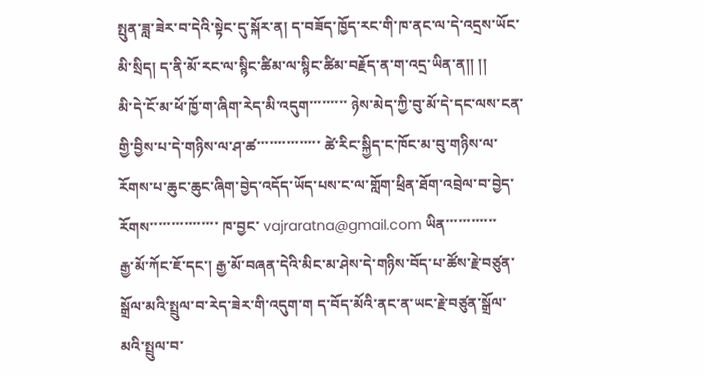སྤུན་ཟླ་ཟེར་བ་དེའི་སྟེང་དུ་སྐོར་ན། ད་བཟོད་ཁྱོད་རང་གི་ཁ་ནང་ལ་དེ་འདྲས་ཡོང་མི་སྲིད། ད་ནི་མོ་རང་ལ་སྙིང་ཚིམ་ལ་སྙིང་ཚིམ་བརྗོད་ན་ག་འདྲ་ཡིན་ན།། །།
མི་དེ་ངོ་མ་ཕོ་ཁྱོ་ག་ཞིག་རེད་མི་འདུག་་་་་་་་་ ཉེས་མེད་ཀྱི་བུ་མོ་དེ་དང་ལས་ངན་གྱི་བྱིས་པ་དེ་གཉིས་ལ་ཤ་ཚ་་་་་་་་་་་་་་་ ཚེ་རིང་སྐྱིད་ང་ཁོང་མ་བུ་གཉིས་ལ་རོགས་པ་ཆུང་ཆུང་ཞིག་བྱེད་འདོད་ཡོད་པས་ང་ལ་གློག་ཕྲིན་ཐོག་འབྲེལ་བ་བྱེད་རོགས་་་་་་་་་་་་་་་་ ཁ་བྱང་ vajraratna@gmail.com ཡིན་་་་་་་་་་་་
རྒྱ་མོ་ཀོང་ཇོ་དང་། རྒྱ་མོ་བཞན་དེའི་མིང་མ་ཤེས་དེ་གཉིས་བོད་པ་ཚོས་རྗེ་བཙུན་སྒྲོལ་མའི་སྤྲུལ་བ་རེད་ཟེར་གི་འདུག་ག ད་བོད་མོའི་ནང་ན་ཡང་རྗེ་བཙུན་སྒྲོལ་མའི་སྤྲུལ་བ་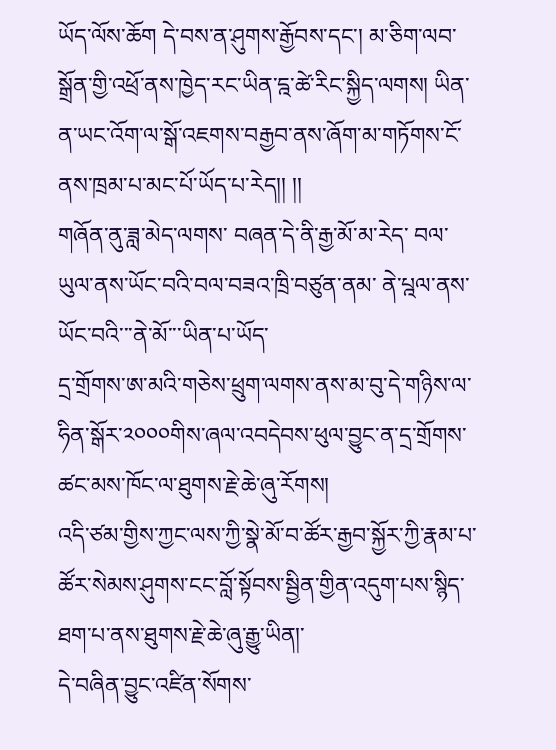ཡོད་ལོས་ཆོག དེ་བས་ན་ཤུགས་རྒྱོབས་དང་། མ་ཅིག་ལབ་སྒྲོན་གྱི་འཕྲོ་ནས་ཁྱེད་རང་ཡིན་དྰ་ཚེ་རིང་སྐྱིད་ལགས། ཡིན་ན་ཡང་འོག་ལ་སྒོ་འཇགས་བརྒྱབ་ནས་ཞོག་མ་གཏོགས་ངོ་ནས་ཁྲམ་པ་མང་པོ་ཡོད་པ་རེད།། །།
གཞོན་ནུ་ཟླ་མེད་ལགས་ བཞན་དེ་ནི་རྒྱ་མོ་མ་རེད་ བལ་ཡུལ་ནས་ཡོང་བའི་བལ་བཟའ་ཁྲི་བཙུན་ནམ་ ནེ་པྰལ་ནས་ཡོང་བའི་་་ནེ་མོ་་་ཡིན་པ་ཡོད་
དྲ་གྲོགས་ཨ་མའི་གཅེས་ཕྲུག་ལགས་ནས་མ་བུ་དེ་གཉིས་ལ་ཧིན་སྒོར་༢༠༠༠གིས་ཞལ་འབདེབས་ཕུལ་བྱུང་ན་དྲ་གྲོགས་ཚང་མས་ཁོང་ལ་ཐུགས་རྗེ་ཆེ་ཞུ་རོགས།
འདི་ཙམ་གྱིས་ཀྱང་ལས་ཀྱི་སྣེ་མོ་བ་ཚོར་རྒྱབ་སྐྱོར་ཀྱི་རྣམ་པ་ཚོར་སེམས་ཤུགས་ངང་བློ་སྟོབས་སྦྱིན་གྱིན་འདུག་པས་སྙིད་ཐག་པ་ནས་ཐུགས་རྗེ་ཆེ་ཞུ་རྒྱུ་ཡིན།་
དེ་བཞིན་བྱུང་འཛིན་སོགས་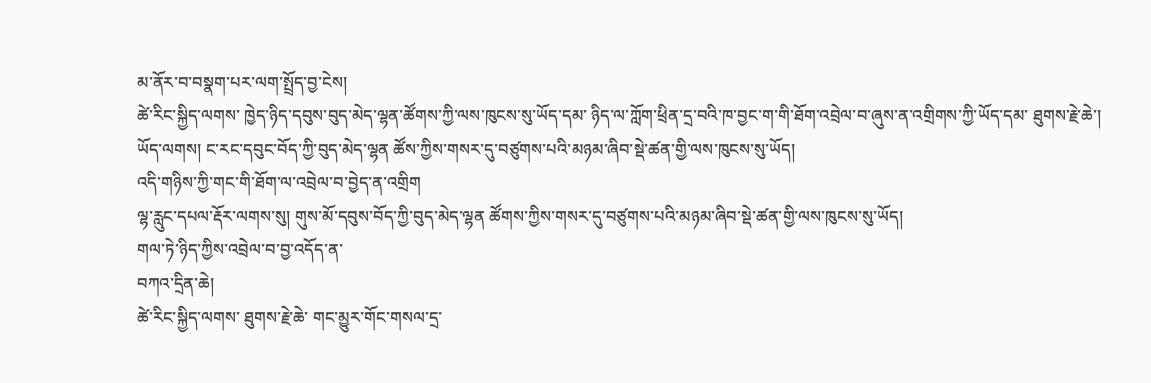མ་ནོར་བ་བསྣག་པར་ལག་སྤྲོད་བྱ་ངེས།
ཚེ་རིང་སྐྱིད་ལགས་ ཁྱེད་ཉིད་དབུས་བུད་མེད་ལྷན་ཚོགས་ཀྱི་ལས་ཁུངས་སུ་ཡོད་དམ་ ཉིད་ལ་ཀློག་ཕྲིན་དྲ་བའི་ཁ་བྱང་ག་གི་ཐོག་འབྲེལ་བ་ཞུས་ན་འགྲིགས་ཀྱི་ཡོད་དམ་ ཐུགས་རྗེ་ཆེ་།
ཡོད་ལགས། ང་རང་དབུང་བོད་ཀྱི་བུད་མེད་ལྷན ཚོས་ཀྱིས་གསར་དུ་བཙུགས་པའི་མཉམ་ཞིབ་སྡེ་ཚན་གྱི་ལས་ཁུངས་སུ་ཡོད།
འདི་གཉིས་ཀྱི་གང་གི་ཐོག་ལ་འབྲེལ་བ་བྱེད་ན་འགྲིག
ལྷ་རླུང་དཔལ་རྡོར་ལགས་སུ། གུས་མོ་དབུས་བོད་ཀྱི་བུད་མེད་ལྷན ཚོགས་ཀྱིས་གསར་དུ་བཙུགས་པའི་མཉམ་ཞིབ་སྡེ་ཚན་གྱི་ལས་ཁུངས་སུ་ཡོད།
གལ་ཏེ་ཉིད་ཀྱིས་འབྲེལ་བ་བྱ་འདོད་ན་
བཀའ་དྲིན་ཆེ།
ཚེ་རིང་སྐྱིད་ལགས་ ཐུགས་རྗེ་ཆེ་ གང་མྱུར་གོང་གསལ་དྲ་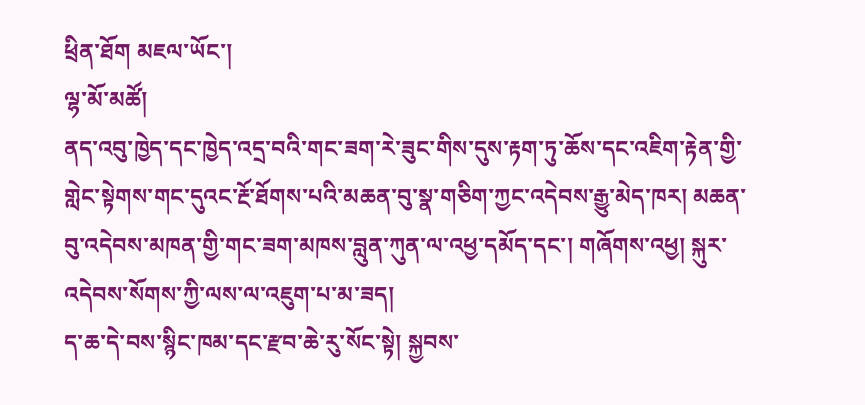ཕྲིན་ཐོག མཇལ་ཡོང་།
ལྷ་མོ་མཚོ།
ནད་འབུ་ཁྱེད་དང་ཁྱེད་འདྲ་བའི་གང་ཟག་རེ་ཟུང་གིས་དུས་རྟག་ཏུ་ཆོས་དང་འཇིག་རྟེན་གྱི་གླེང་སྟེགས་གང་དུའང་རྔོ་ཐོགས་པའི་མཆན་བུ་སྣ་གཅིག་ཀྱང་འདེབས་རྒྱུ་མེད་ཁར། མཆན་བུ་འདེབས་མཁན་གྱི་གང་ཟག་མཁས་བླུན་ཀུན་ལ་འཕྱ་དམོད་དང་། གཞོགས་འཕྱ། སྐུར་འདེབས་སོགས་ཀྱི་ལས་ལ་འཇུག་པ་མ་ཟད།
ད་ཆ་དེ་བས་སྙིང་ཁམ་དང་རྫབ་ཆེ་རུ་སོང་སྟེ། སྐྱབས་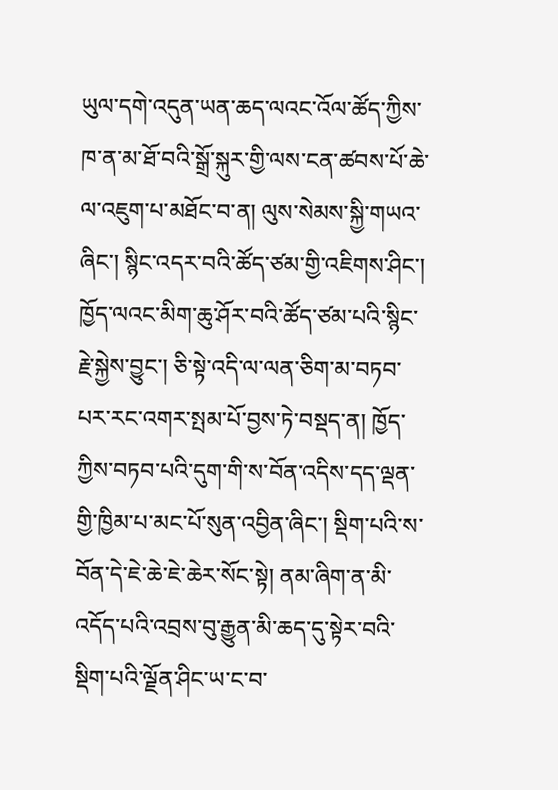ཡུལ་དགེ་འདུན་ཡན་ཆད་ལའང་འོལ་ཚོད་ཀྱིས་ཁ་ན་མ་ཐོ་བའི་སྒྲོ་སྐུར་གྱི་ལས་ངན་ཚབས་པོ་ཆེ་ལ་འཇུག་པ་མཐོང་བ་ན། ལུས་སེམས་སྐྱི་གཡའ་ཞིང་། སྙིང་འདར་བའི་ཚོད་ཙམ་གྱི་འཇིགས་ཤིང་། ཁྱོད་ལའང་མིག་ཆུ་ཤོར་བའི་ཚོད་ཙམ་པའི་སྙིང་རྗེ་སྐྱེས་བྱུང་། ཅི་སྟེ་འདི་ལ་ལན་ཅིག་མ་བཏབ་པར་རང་འགར་སྤམ་པོ་བྱས་ཏེ་བསྡད་ན། ཁྱོད་ཀྱིས་བཏབ་པའི་དུག་གི་ས་བོན་འདིས་དད་ལྡན་གྱི་ཁྱིམ་པ་མང་པོ་སུན་འབྱིན་ཞིང་། སྡིག་པའི་ས་བོན་དེ་ཇེ་ཆེ་ཇེ་ཆེར་སོང་སྟེ། ནམ་ཞིག་ན་མི་འདོད་པའི་འབྲས་བུ་རྒྱུན་མི་ཆད་དུ་སྟེར་བའི་སྡིག་པའི་ལྗོན་ཤིང་ཡ་ང་བ་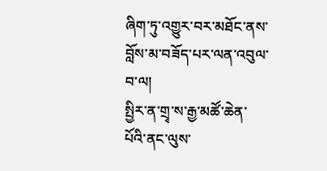ཞིག་ཏུ་འགྱུར་བར་མཐོང་ནས་བློས་མ་བཟོད་པར་ལན་འབུལ་བ་ལ།
སྤྱིར་ན་གྲྭ་ས་རྒྱ་མཚོ་ཆེན་པོའི་ནང་ལུས་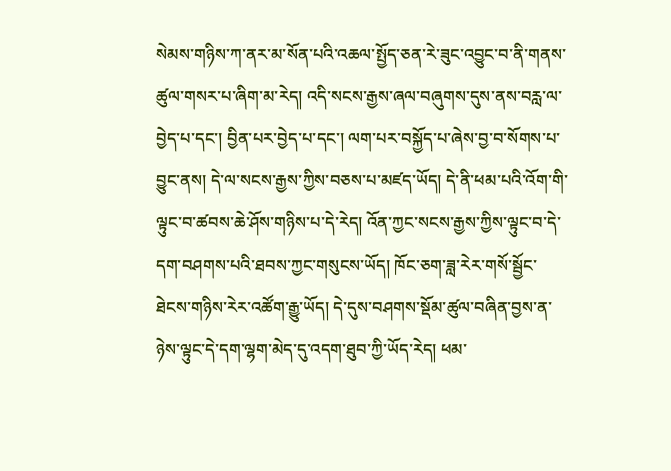སེམས་གཉིས་ཀ་ནར་མ་སོན་པའི་འཆལ་སྤྱོད་ཅན་རེ་ཟུང་འབྱུང་བ་ནི་གནས་ཚུལ་གསར་པ་ཞིག་མ་རེད། འདི་སངས་རྒྱས་ཞལ་བཞུགས་དུས་ནས་བརླ་ལ་བྱེད་པ་དང་། བྱིན་པར་བྱེད་པ་དང་། ལག་པར་བསྐྱོད་པ་ཞེས་བྱ་བ་སོགས་པ་བྱུང་ནས། དེ་ལ་སངས་རྒྱས་ཀྱིས་བཅས་པ་མཛད་ཡོད། དེ་ནི་ཕམ་པའི་འོག་གི་ལྟུང་བ་ཚབས་ཆེ་ཤོས་གཉིས་པ་དེ་རེད། འོན་ཀྱང་སངས་རྒྱས་ཀྱིས་ལྟུང་བ་དེ་དག་བཤགས་པའི་ཐབས་ཀྱང་གསུངས་ཡོད། ཁོང་ཅག་ཟླ་རེར་གསོ་སྦྱོང་ཐེངས་གཉིས་རེར་འཚོག་རྒྱུ་ཡོད། དེ་དུས་བཤགས་སྡོམ་ཚུལ་བཞིན་བྱས་ན་ཉེས་ལྟུང་དེ་དག་ལྷག་མེད་དུ་འདག་ཐུབ་ཀྱི་ཡོད་རེད། ཕམ་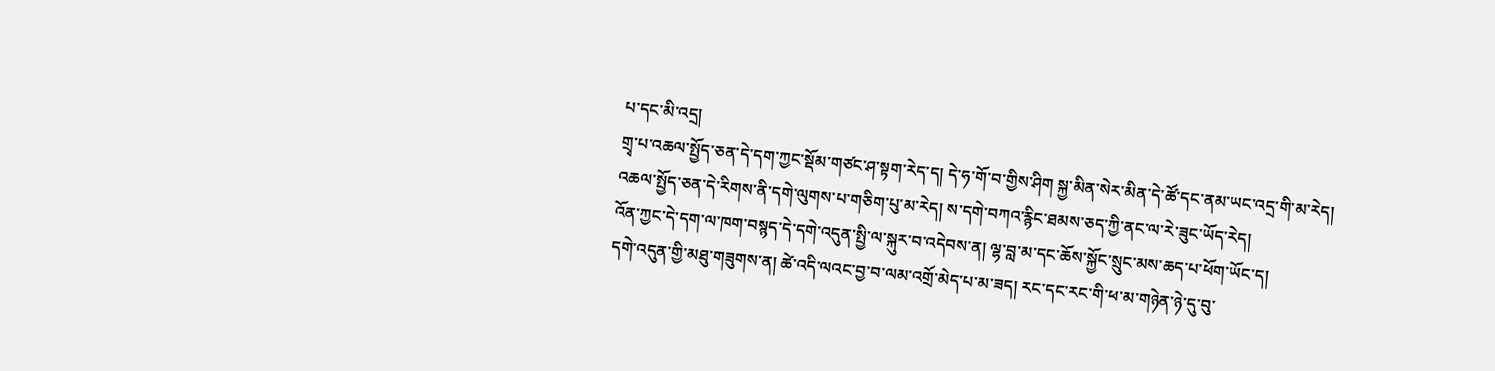པ་དང་མི་འདྲ།
གྲྭ་པ་འཆལ་སྤྱོད་ཅན་དེ་དག་ཀྱང་སྡོམ་གཙང་ཤ་སྟག་རེད་ད། དེ་ཧ་གོ་བ་གྱིས་ཤིག སྐྱ་མིན་སེར་མིན་དེ་ཚོ་དང་ནམ་ཡང་འདྲ་གི་མ་རེད།
འཆལ་སྤྱོད་ཅན་དེ་རིགས་ནི་དགེ་ལུགས་པ་གཅིག་པུ་མ་རེད། ས་དགེ་བཀའ་རྙིང་ཐམས་ཅད་ཀྱི་ནང་ལ་རེ་ཟུང་ཡོད་རེད།
འོན་ཀྱང་དེ་དག་ལ་ཁག་བསྙད་དེ་དགེ་འདུན་སྤྱི་ལ་སྐུར་བ་འདེབས་ན། ལྷ་བླ་མ་དང་ཆོས་སྐྱོང་སྲུང་མས་ཆད་པ་ཕོག་ཡོང་ད།
དགེ་འདུན་གྱི་མཐུ་གཟུགས་ན། ཚེ་འདི་ལའང་བྱ་བ་ལམ་འགྲོ་མེད་པ་མ་ཟད། རང་དང་རང་གི་ཕ་མ་གཉེན་ཉེ་དུ་བུ་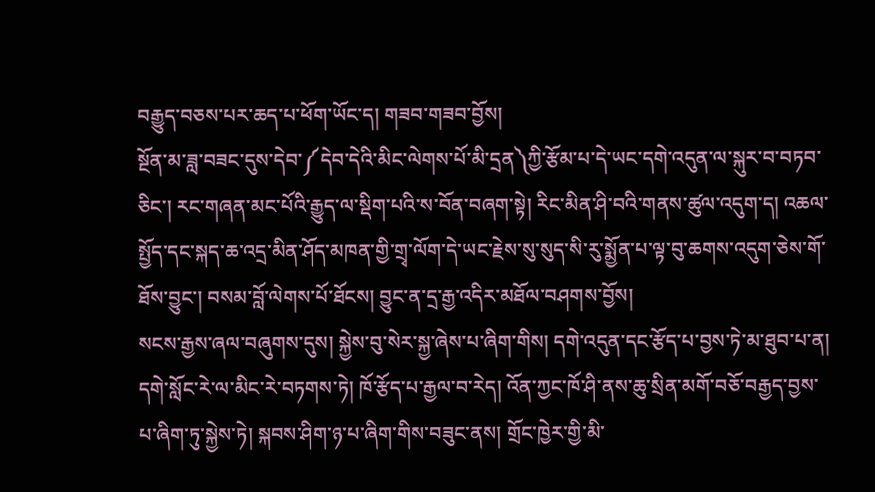བརྒྱུད་བཅས་པར་ཆད་པ་ཕོག་ཡོང་ད། གཟབ་གཟབ་བྱོས།
སྔོན་མ་ཟླ་བཟང་དུས་དེབ་༼དེབ་དེའི་མིང་ལེགས་པོ་མི་དྲན༽ཀྱི་རྩོམ་པ་དེ་ཡང་དགེ་འདུན་ལ་སྐུར་བ་བཏབ་ཅིང་། རང་གཞན་མང་པོའི་རྒྱུད་ལ་སྡིག་པའི་ས་བོན་བཞག་སྟེ། རིང་མིན་ཤི་བའི་གནས་ཚུལ་འདུག་ད། འཆལ་སྤྱོད་དང་སྐད་ཆ་འདྲ་མིན་ཤོད་མཁན་གྱི་གྲྭ་ལོག་དེ་ཡང་རྗེས་སུ་སུད་སི་རུ་སྨྱོན་པ་ལྟ་བུ་ཆགས་འདུག་ཅེས་གོ་ཐོས་བྱུང་། བསམ་བློ་ལེགས་པོ་ཐོངས། བྱུང་ན་དྲ་རྒྱ་འདིར་མཐོལ་བཤགས་བྱོས།
སངས་རྒྱས་ཞལ་བཞུགས་དུས། སྐྱེས་བུ་སེར་སྐྱ་ཞེས་པ་ཞིག་གིས། དགེ་འདུན་དང་རྩོད་པ་བྱས་ཏེ་མ་ཐུབ་པ་ན། དགེ་སློང་རེ་ལ་མིང་རེ་བཏགས་ཏེ། ཁོ་རྩོད་པ་རྒྱལ་བ་རེད། འོན་ཀྱང་ཁོ་ཤི་ནས་ཆུ་སྲིན་མགོ་བཅོ་བརྒྱད་བྱས་པ་ཞིག་ཏུ་སྐྱེས་ཏེ། སྐབས་ཤིག་ཉ་པ་ཞིག་གིས་བཟུང་ནས། གྲོང་ཁྱེར་གྱི་མི་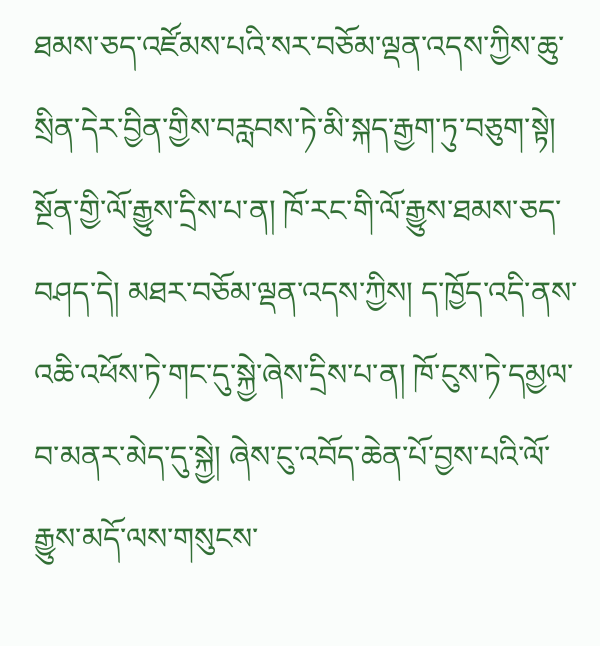ཐམས་ཅད་འཛོམས་པའི་སར་བཅོམ་ལྡན་འདས་ཀྱིས་ཆུ་སྲིན་དེར་བྱིན་གྱིས་བརླབས་ཏེ་མི་སྐད་རྒྱག་ཏུ་བཅུག་སྟེ། སྔོན་གྱི་ལོ་རྒྱུས་དྲིས་པ་ན། ཁོ་རང་གི་ལོ་རྒྱུས་ཐམས་ཅད་བཤད་དེ། མཐར་བཅོམ་ལྡན་འདས་ཀྱིས། ད་ཁྱོད་འདི་ནས་འཆི་འཕོས་ཏེ་གང་དུ་སྐྱེ་ཞེས་དྲིས་པ་ན། ཁོ་ངུས་ཏེ་དམྱལ་བ་མནར་མེད་དུ་སྐྱེ། ཞེས་ངུ་འབོད་ཆེན་པོ་བྱས་པའི་ལོ་རྒྱུས་མདོ་ལས་གསུངས་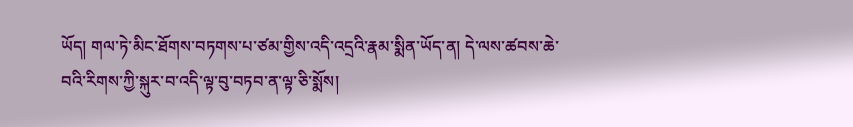ཡོད། གལ་ཏེ་མིང་ཐོགས་བཏགས་པ་ཙམ་གྱིས་འདི་འདྲའི་རྣམ་སྨིན་ཡོད་ན། དེ་ལས་ཚབས་ཆེ་བའི་རིགས་ཀྱི་སྐུར་བ་འདི་ལྟ་བུ་བཏབ་ན་ལྟ་ཅི་སྨོས།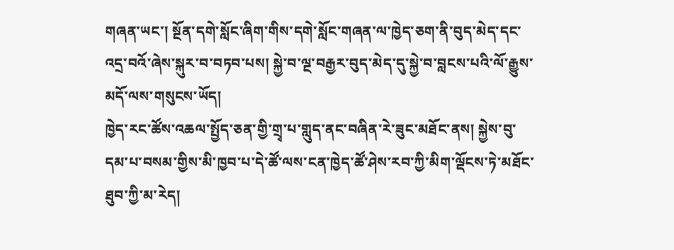གཞན་ཡང་། སྔོན་དགེ་སློང་ཞིག་གིས་དགེ་སློང་གཞན་ལ་ཁྱེད་ཅག་ནི་བུད་མེད་དང་འདྲ་བའོ་ཞེས་སྐུར་བ་བཏབ་པས། སྐྱེ་བ་ལྔ་བརྒྱར་བུད་མེད་དུ་སྐྱེ་བ་བླངས་པའི་ལོ་རྒྱུས་མདོ་ལས་གསུངས་ཡོད།
ཁྱེད་རང་ཚོས་འཆལ་སྤྱོད་ཅན་གྱི་གྲྭ་པ་གླུད་ནང་བཞིན་རེ་ཟུང་མཐོང་ནས། སྐྱེས་བུ་དམ་པ་བསམ་གྱིས་མི་ཁྱབ་པ་དེ་ཚོ་ལས་ངན་ཁྱེད་ཚོ་ཤེས་རབ་ཀྱི་མིག་ལྡོངས་ཏེ་མཐོང་ཐུབ་ཀྱི་མ་རེད།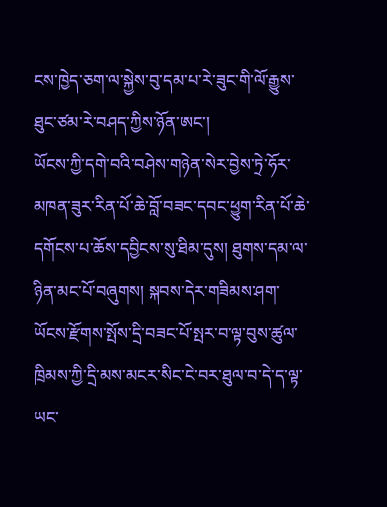ངས་ཁྱེད་ཅག་ལ་སྐྱེས་བུ་དམ་པ་རེ་ཟུང་གི་ལོ་རྒྱུས་ཐུང་ཙམ་རེ་བཤད་ཀྱིས་ཉོན་ཨང་།
ཡོངས་ཀྱི་དགེ་བའི་བཤེས་གཉེན་སེར་བྱེས་ཏྲེ་ཧོར་མཁན་ཟུར་རིན་པོ་ཆེ་བློ་བཟང་དབང་ཕྱུག་རིན་པོ་ཆེ་དགོངས་པ་ཆོས་དབྱིངས་སུ་ཐིམ་དུས། ཐུགས་དམ་ལ་ཉིན་མང་པོ་བཞུགས། སྐབས་དེར་གཟིམས་ཤག་ཡོངས་རྫོགས་སྤོས་དྲི་བཟང་པོ་སྤར་བ་ལྟ་བུས་ཚུལ་ཁྲིམས་ཀྱི་དྲི་མས་མངར་སིང་ངེ་བར་ཐུལ་བ་དེ་ད་ལྟ་ཡང་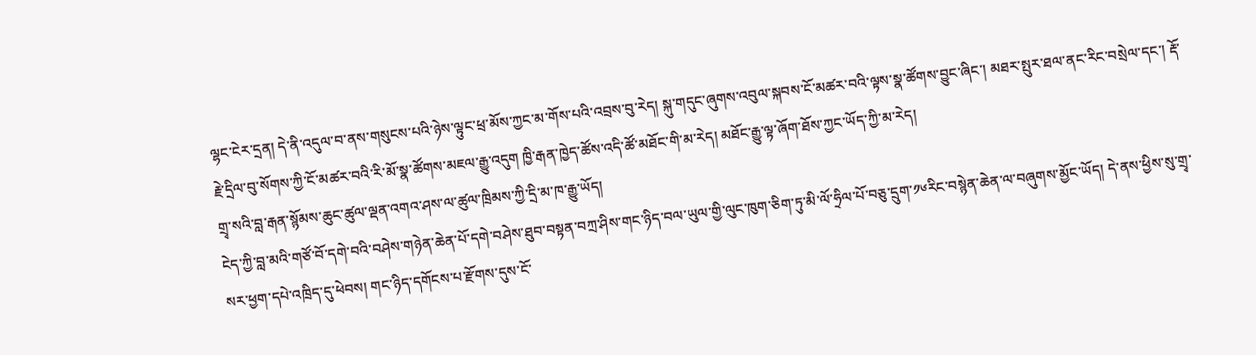ལྷང་ངེར་དྲན། དེ་ནི་འདུལ་བ་ནས་གསུངས་པའི་ཉེས་ལྟུང་ཕྲ་མོས་ཀྱང་མ་གོས་པའི་འབྲས་བུ་རེད། སྐུ་གདུང་ཞུགས་འབུལ་སྐབས་ངོ་མཚར་བའི་ལྟས་སྣ་ཚོགས་བྱུང་ཞིང་། མཐར་སྤུར་ཐལ་ནང་རིང་བསྲེལ་དང་། རྡོ་རྗེ་དྲིལ་བུ་སོགས་ཀྱི་ངོ་མཚར་བའི་རི་མོ་སྣ་ཚོགས་མཇལ་རྒྱུ་འདུག ཁྱི་རྒན་ཁྱེད་ཚོས་འདི་ཚོ་མཐོང་གི་མ་རེད། མཐོང་རྒྱུ་ལྟ་ཞོག་ཐོས་ཀྱང་ཡོད་ཀྱི་མ་རེད།
གྲྭ་སའི་བླ་རྒན་སྙོམས་ཆུང་ཚུལ་ལྡན་འགའ་ཤས་ལ་ཚུལ་ཁྲིམས་ཀྱི་དྲི་མ་ཁ་རྒྱུ་ཡོད།
ངེད་ཀྱི་བླ་མའི་གཙོ་བོ་དགེ་བའི་བཤེས་གཉེན་ཆེན་པོ་དགེ་བཤེས་ཐུབ་བསྟན་བཀྲ་ཤིས་གང་ཉིད་བལ་ཡུལ་གྱི་ལུང་ཁུག་ཅིག་ཏུ་མི་ལོ་ཧྲིལ་པོ་བཅུ་དྲུག་༡༦རིང་བསྙེན་ཆེན་ལ་བཞུགས་མྱོང་ཡོད། དེ་ནས་ཕྱིས་སུ་གྲྭ་སར་ཕྱག་དཔེ་འཁྲིད་དུ་ཕེབས། གང་ཉིད་དགོངས་པ་རྫོགས་དུས་ངོ་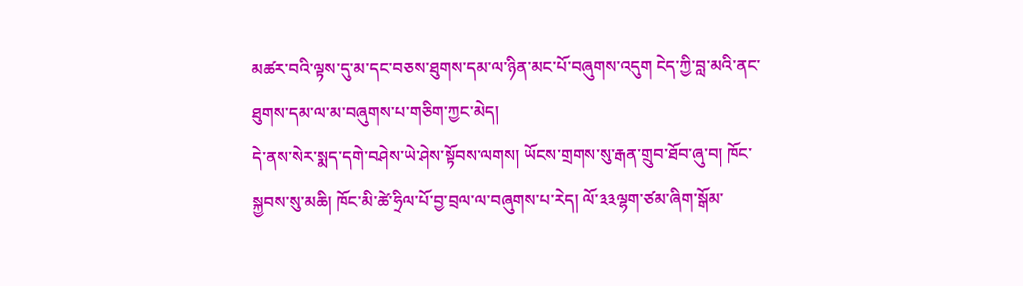མཚར་བའི་ལྟས་དུ་མ་དང་བཅས་ཐུགས་དམ་ལ་ཉིན་མང་པོ་བཞུགས་འདུག ངེད་ཀྱི་བླ་མའི་ནང་ཐུགས་དམ་ལ་མ་བཞུགས་པ་གཅིག་ཀྱང་མེད།
དེ་ནས་སེར་སྨད་དགེ་བཤེས་ཡེ་ཤེས་སྟོབས་ལགས། ཡོངས་གྲགས་སུ་རྒན་གྲུབ་ཐོབ་ཞུ་བ། ཁོང་སྐྱབས་སུ་མཆི། ཁོང་མི་ཚེ་ཧྲིལ་པོ་བྱ་བྲལ་ལ་བཞུགས་པ་རེད། ལོ་༣༣ལྷག་ཙམ་ཞིག་སྒོམ་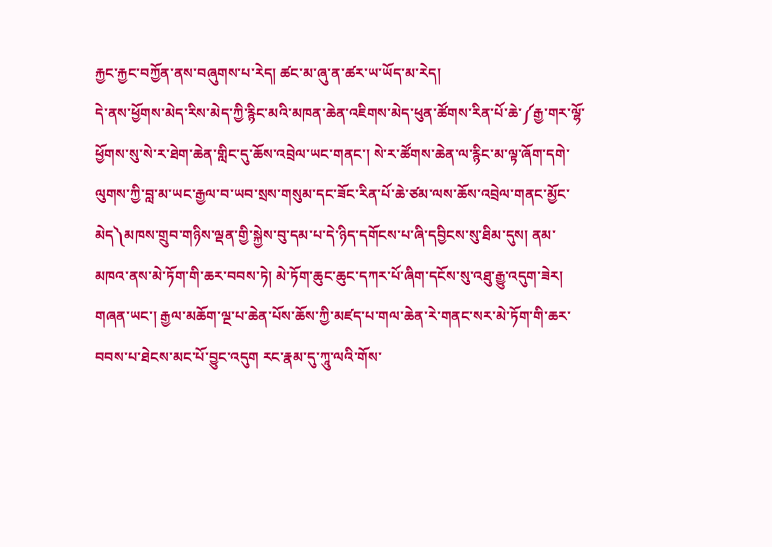རྐྱང་རྐྱང་བཀྱོན་ནས་བཞུགས་པ་རེད། ཚང་མ་ཞུ་ན་ཚར་ཡ་ཡོད་མ་རེད།
དེ་ནས་ཕྱོགས་མེད་རིས་མེད་ཀྱི་རྙིང་མའི་མཁན་ཆེན་འཇིགས་མེད་ཕུན་ཚོགས་རིན་པོ་ཆེ་༼རྒྱ་གར་ལྷོ་ཕྱོགས་སུ་སེ་ར་ཐེག་ཆེན་གླིང་དུ་ཆོས་འབྲེལ་ཡང་གནང་། སེ་ར་ཚོགས་ཆེན་ལ་རྙིང་མ་ལྟ་ཞོག་དགེ་ལུགས་ཀྱི་བླ་མ་ཡང་རྒྱལ་བ་ཡབ་སྲས་གསུམ་དང་ཟོང་རིན་པོ་ཆེ་ཙམ་ལས་ཆོས་འབྲེལ་གནང་མྱོང་མེད༽མཁས་གྲུབ་གཉིས་ལྡན་གྱི་སྐྱེས་བུ་དམ་པ་དེ་ཉིད་དགོངས་པ་ཞི་དབྱིངས་སུ་ཐིམ་དུས། ནམ་མཁའ་ནས་མེ་ཏོག་གི་ཆར་བབས་ཏེ། མེ་ཏོག་ཆུང་ཆུང་དཀར་པོ་ཞིག་དངོས་སུ་འཐུ་རྒྱུ་འདུག་ཟེར།
གཞན་ཡང་། རྒྱལ་མཆོག་ལྔ་པ་ཆེན་པོས་ཆོས་ཀྱི་མཛད་པ་གལ་ཆེན་རེ་གནང་སར་མེ་ཏོག་གི་ཆར་བབས་པ་ཐེངས་མང་པོ་བྱུང་འདུག རང་རྣམ་དུ་ཀཱུ་ལའི་གོས་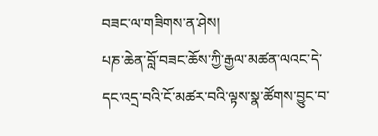བཟང་ལ་གཟིགས་ན་ཤེས།
པཎ་ཆེན་བློ་བཟང་ཆོས་ཀྱི་རྒྱལ་མཚན་ལའང་དེ་དང་འདྲ་བའི་ངོ་མཚར་བའི་ལྟས་སྣ་ཚོགས་བྱུང་བ་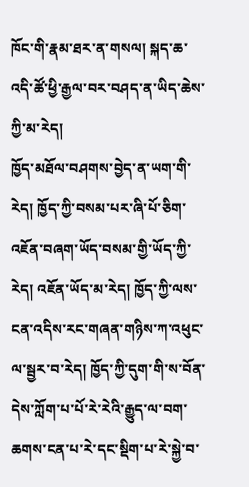ཁོང་གི་རྣམ་ཐར་ན་གསལ། སྐད་ཆ་འདི་ཚོ་ཕྱི་རྒྱལ་བར་བཤད་ན་ཡིད་ཆེས་ཀྱི་མ་རེད།
ཁྱོད་མཐོལ་བཤགས་བྱེད་ན་ཡག་གི་རེད། ཁྱོད་ཀྱི་བསམ་པར་ཞི་པོ་ཅིག་འཇོན་བཞག་ཡོད་བསམ་གྱི་ཡོད་ཀྱི་རེད། འཇོན་ཡོད་མ་རེད། ཁྱོད་ཀྱི་ལས་ངན་འདིས་རང་གཞན་གཉིས་ཀ་འཕུང་ལ་སྦྱར་བ་རེད། ཁྱོད་ཀྱི་དུག་གི་ས་བོན་དེས་ཀློག་པ་པོ་རེ་རེའི་རྒྱུད་ལ་བག་ཆགས་ངན་པ་རེ་དང་སྡིག་པ་རེ་སྐྱེ་བ་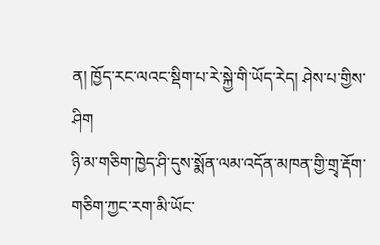ན། ཁྱོད་རང་ལའང་སྡིག་པ་རེ་སྐྱེ་གི་ཡོད་རེད། ཤེས་པ་གྱིས་ཤིག
ཉི་མ་གཅིག་ཁྱེད་ཤི་དུས་སྨོན་ལམ་འདོན་མཁན་གྱི་གྲྭ་རྡོག་གཅིག་ཀྱང་རག་མི་ཡོང་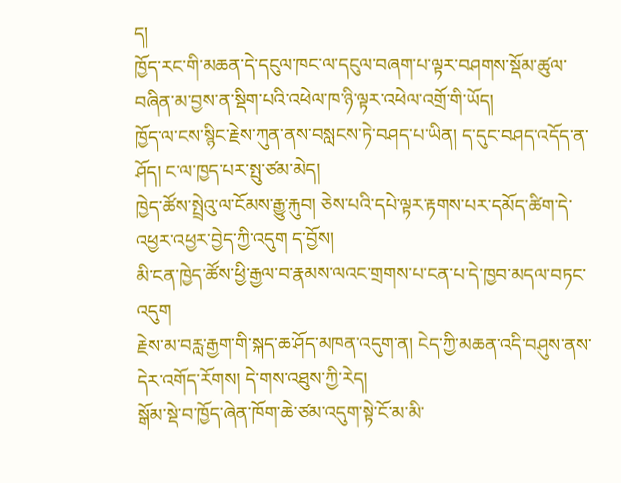ད།
ཁྱོད་རང་གི་མཆན་དེ་དངུལ་ཁང་ལ་དངུལ་བཞག་པ་ལྟར་བཤགས་སྡོམ་ཚུལ་བཞིན་མ་བྱས་ན་སྡིག་པའི་འཕེལ་ཁ་ཉི་ལྟར་འཕེལ་འགྲོ་གི་ཡོད།
ཁྱོད་ལ་ངས་སྙིང་རྗེས་ཀུན་ནས་བསླངས་ཏེ་བཤད་པ་ཡིན། ད་དུང་བཤད་འདོད་ན་ཤོད། ང་ལ་ཁྱད་པར་སྤུ་ཙམ་མེད།
ཁྱེད་ཚོས་སྤྲེའུ་ལ་ངོམས་རྒྱུ་རྐུབ། ཅེས་པའི་དཔེ་ལྟར་རྟགས་པར་དམོད་ཚིག་དེ་འཕྱར་འཕྱར་བྱེད་ཀྱི་འདུག ད་བྱོས།
མི་ངན་ཁྱེད་ཚོས་ཕྱི་རྒྱལ་བ་རྣམས་ལའང་གྲགས་པ་ངན་པ་དེ་ཁྱབ་མདལ་བཏང་འདུག
རྗེས་མ་བརླ་རྒྱག་གི་སྐད་ཆ་ཤོད་མཁན་འདུག་ན། ངེད་ཀྱི་མཆན་འདི་བཤུས་ནས་དེར་འགོད་རོགས། དེ་གས་འཐུས་ཀྱི་རེད།
སྒོམ་སྡེ་བ་ཁྱོད་ཞེན་ཁོག་ཆེ་ཙམ་འདུག་སྟེ་ངོ་མ་མི་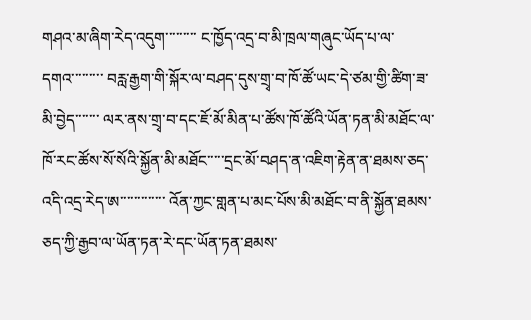གཤའ་མ་ཞིག་རེད་འདུག་་་་་་་་་ ང་ཁྱོད་འདྲ་བ་མི་ཁྲལ་གཞུང་ཡོད་པ་ལ་དགའ་་་་་་་་་ བརླ་རྒྱག་གི་སྐོར་ལ་བཤད་དུས་གྲྭ་བ་ཁོ་ཚོ་ཡང་དེ་ཙམ་གྱི་ཚིག་ཟ་མི་བྱེད་་་་་་་ ལར་ནས་གྲྭ་བ་དང་ཇོ་མོ་མིན་པ་ཚོས་ཁོ་ཚོའི་ཡོན་ཏན་མི་མཐོང་ལ་ཁོ་རང་ཚོས་སོ་སོའི་སྐྱོན་མི་མཐོང་་་་་དྲང་མོ་བཤད་ན་འཇིག་རྟེན་ན་ཐམས་ཅད་འདི་འདྲ་རེད་ཨ་་་་་་་་་་་་་ འོན་ཀྱང་གླན་པ་མང་པོས་མི་མཐོང་བ་ནི་སྐྱོན་ཐམས་ཅད་ཀྱི་རྒྱབ་ལ་ཡོན་ཏན་རེ་དང་ཡོན་ཏན་ཐམས་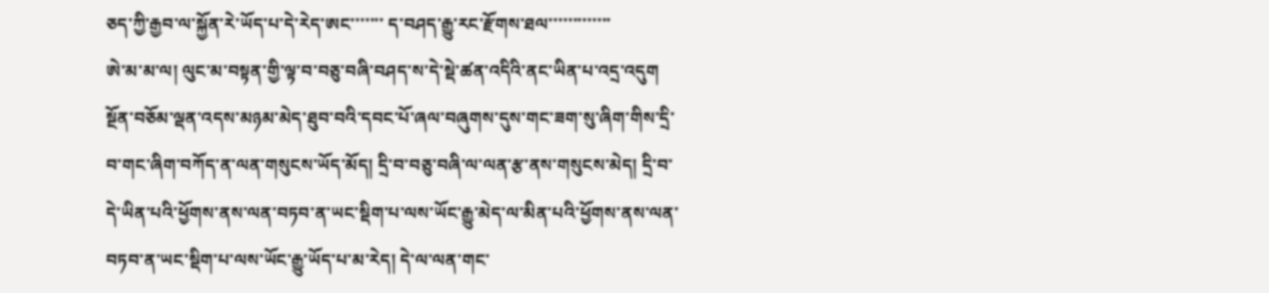ཅད་ཀྱི་རྒྱབ་ལ་སྐྱོན་རེ་ཡོད་པ་དེ་རེད་ཨང་་་་་་་ ད་བཤད་རྒྱུ་རང་རྫོགས་ཐལ་་་་་་་་་་་་་
ཨེ་མ་མ་ལ། ལུང་མ་བསྟན་གྱི་ལྟ་བ་བཅུ་བཞི་བཤད་ས་དེ་སྡེ་ཚན་འདིའི་ནང་ཡིན་པ་འདྲ་འདུག སྔོན་བཅོམ་ལྡན་འདས་མཉམ་མེད་ཐུབ་བའི་དབང་པོ་ཞལ་བཞུགས་དུས་གང་ཟག་སུ་ཞིག་གིས་དྲི་བ་གང་ཞིག་བཀོད་ན་ལན་གསུངས་ཡོད་མོད། དྲི་བ་བཅུ་བཞི་ལ་ལན་རྩ་ནས་གསུངས་མེད། དྲི་བ་དེ་ཡིན་པའི་ཕྱོགས་ནས་ལན་བཏབ་ན་ཡང་སྡིག་པ་ལས་ཡོང་རྒྱུ་མེད་ལ་མིན་པའི་ཕྱོགས་ནས་ལན་བཏབ་ན་ཡང་སྡིག་པ་ལས་ཡོང་རྒྱུ་ཡོད་པ་མ་རེད། དེ་ལ་ལན་གང་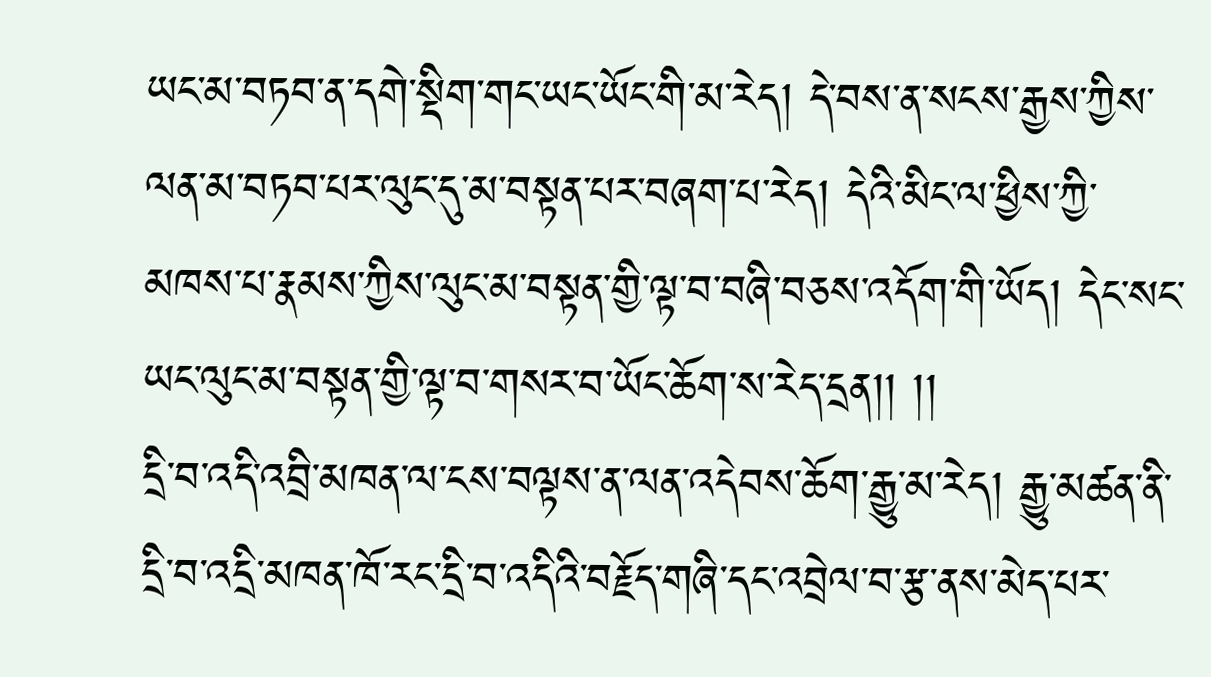ཡང་མ་བཏབ་ན་དགེ་སྡིག་གང་ཡང་ཡོང་གི་མ་རེད། དེ་བས་ན་སངས་རྒྱས་ཀྱིས་ལན་མ་བཏབ་པར་ལུང་དུ་མ་བསྟན་པར་བཞག་པ་རེད། དེའི་མིང་ལ་ཕྱིས་ཀྱི་མཁས་པ་རྣམས་ཀྱིས་ལུང་མ་བསྟན་གྱི་ལྟ་བ་བཞི་བཅས་འདོག་གི་ཡོད། དེང་སང་ཡང་ལུང་མ་བསྟན་གྱི་ལྟ་བ་གསར་བ་ཡོང་ཆོག་ས་རེད་དྲན།། །།
དྲི་བ་འདི་འབྲི་མཁན་ལ་ངས་བལྟས་ན་ལན་འདེབས་ཆོག་རྒྱུ་མ་རེད། རྒྱུ་མཚན་ནི་དྲི་བ་འདྲི་མཁན་ཁོ་རང་དྲི་བ་འདིའི་བརྗོད་གཞི་དང་འབྲེལ་བ་རྩ་ནས་མེད་པར་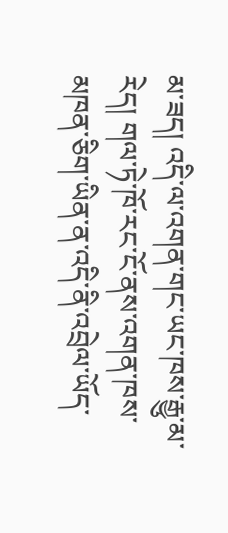མ་ཟད། འདི་ལ་འགན་གང་ཡང་ཁས་རྒྱུ་མ་རེད། གལ་ཏེ་ཁོ་རང་ངོ་ནས་འགན་ཁས་མཁན་ཅིག་ཡིན་ན་འདི་ནི་འབྲེལ་ཡོད་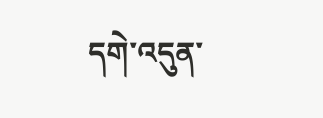དགེ་འདུན་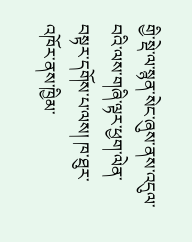གྱི་སྡེ་ལ་སྙན་སེང་ཞུས་ནས་འདུལ་བའི་ལས་གཞི་ལྟར་ཕྱག་ལེན་བསྟར་དགོས་པ་ལས། ཁ་ཐུར་འཁོར་ནས་ཁྱིམ་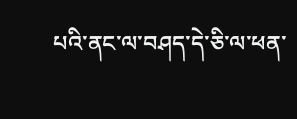པའི་ནང་ལ་བཤད་དེ་ཅི་ལ་ཕན་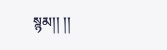སྙམ།། །།